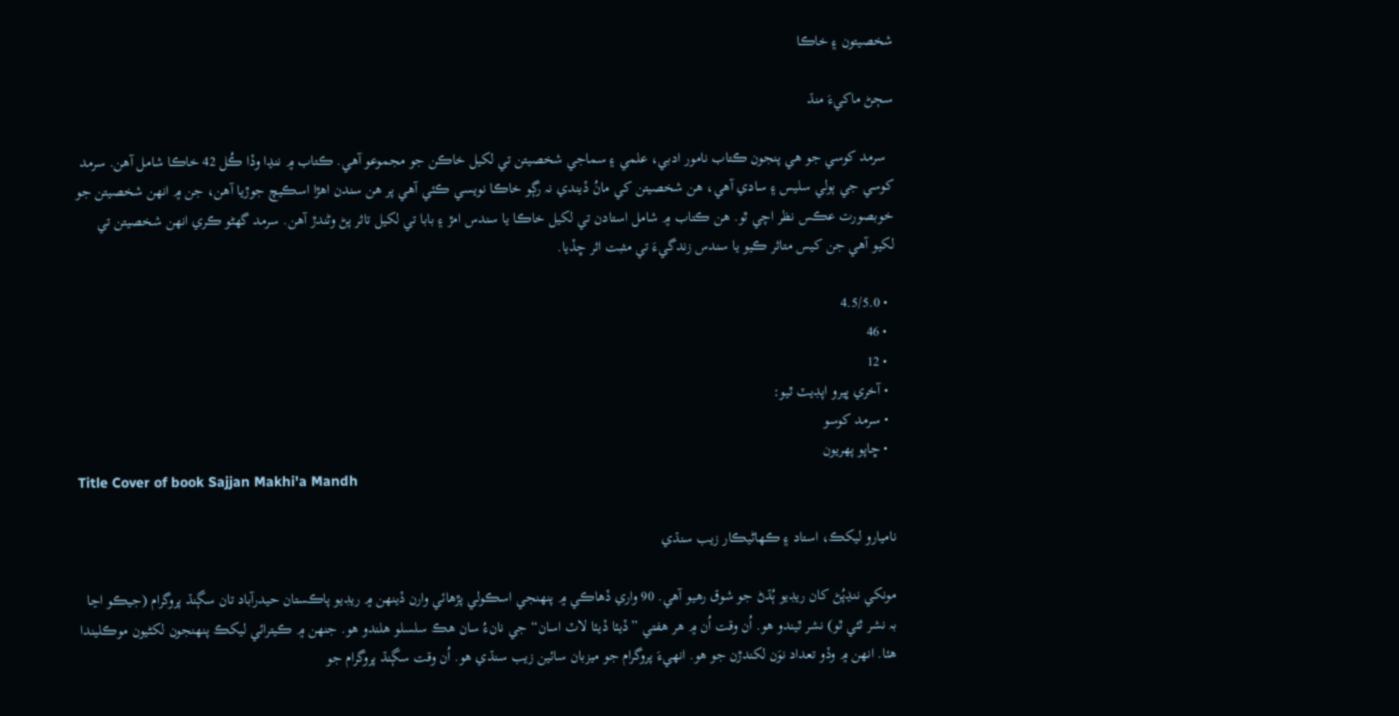شخصيتون ۽ خاڪا

سڄڻ ماکيءَ منڌ

  سرمد کوسي جو هي پنجون ڪتاب نامور ادبي، علمي ۽ سماجي شخصيتن تي لکيل خاڪن جو مجموعو آهي. ڪتاب ۾ ننڍا وڏا ڪُل 42 خاڪا شامل آهن. سرمد کوسي جي ٻولي سليس ۽ سادي آهي، هن شخصيتن کي مانُ ڏيندي نہ رڳو خاڪا نويسي ڪئي آهي پر هن سندن اهڙا اسڪيچ جوڙيا آهن، جن ۾ انھن شخصيتن جو خوبصورت عڪس نظر اچي ٿو. هن ڪتاب ۾ شامل استادن تي لکيل خاڪا يا سندس امڙ ۽ بابا تي لکيل تاثر پڻ وڻندڙ آهن. سرمد گهڻو ڪري انھن شخصيتن تي لکيو آهي جن کيس متاثر ڪيو يا سندس زندگيءَ تي مثبت اثر ڇڏيا.

  • 4.5/5.0
  • 46
  • 12
  • آخري ڀيرو اپڊيٽ ٿيو:
  • سرمد کوسو
  • ڇاپو پھريون
Title Cover of book Sajjan Makhi'a Mandh

ناميارو ليکڪ، استاد ۽ ڪھاڻيڪار زيب سنڌي

مونکي ننڍپُڻ کان ريڊيو ٻُڌڻ جو شوق رهيو آهي. 90 واري ڏهاڪي ۾ پنھنجي اسڪولي پڙهائي وارن ڏينھن ۾ ريڊيو پاڪستان حيدرآباد تان سڳنڌ پروگرام (جيڪو اڃا بہ نشر ٿئي ٿو) نشر ٿيندو هو. اُن وقت اُن ۾ هر هفتي ”ڏيئا ڏيئا لاٽ اسان“ جي نانءُ سان هڪ سلسلو هلندو هو. جنھن ۾ ڪيترائي ليکڪ پنھنجون لکڻيون موڪليندا هئا. انھن ۾ وڏو تعداد نوَن لکندڙن جو هو. انھيءَ پروگرام جو ميزبان سائين زيب سنڌي هو. اُن وقت سڳنڌ پروگرام جو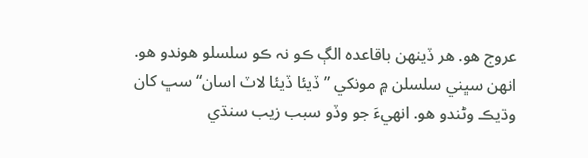عروج هو. هر ڏينھن باقاعدہ الڳ ڪو نہ ڪو سلسلو هوندو هو. انھن سڀني سلسلن ۾ مونکي ”ڏيئا ڏيئا لاٽ اسان“ سڀ کان وڌيڪ وڻندو هو. انھيءَ جو وڏو سبب زيب سنڌي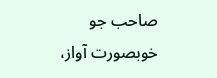صاحب جو خوبصورت آواز،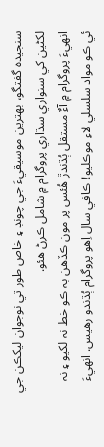سنجيدہ گفتگو، بھترين موسيقيءَ جي چونڊ ۽ خاص طور تي نوجوان ليکڪن جي لکڻين کي سنواري سڌاري پروگرام ۾ شامل ڪرڻ هئو.
انھيءَ پروگرام ۾ آءٌ مستقل ٻُڌندڙ هُئس پر مون ڪڏهن بہ ڪو خط نہ لکيو ۽ نہ ئي ڪو مواد سلسلي لاءِ موڪليو! ڪافي سال اِهو پروگرام ٻُڌندو رهيس. انھيءَ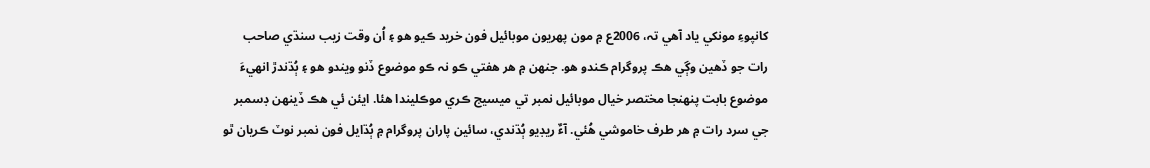کانپوءِ مونکي ياد آهي تہ، 2006ع ۾ مون پھريون موبائيل فون خريد ڪيو هو ۽ اُن وقت زيب سنڌي صاحب رات جو ڏهين وڳي هڪ پروگرام ڪندو هو. جنھن ۾ هر هفتي ڪو نہ ڪو موضوع ڏنو ويندو هو ۽ ٻُڌندڙ انھيءَ موضوع بابت پنھنجا مختصر خيال موبائيل نمبر تي ميسيج ڪري موڪليندا هئا. ايئن ئي هڪ ڏينھن ڊسمبر جي سرد رات ۾ هر طرف خاموشي هُئي. آءٌ ريڊيو ٻُڌندي، سائين پاران پروگرام ۾ ٻُڌايل فون نمبر نوٽ ڪريان ٿو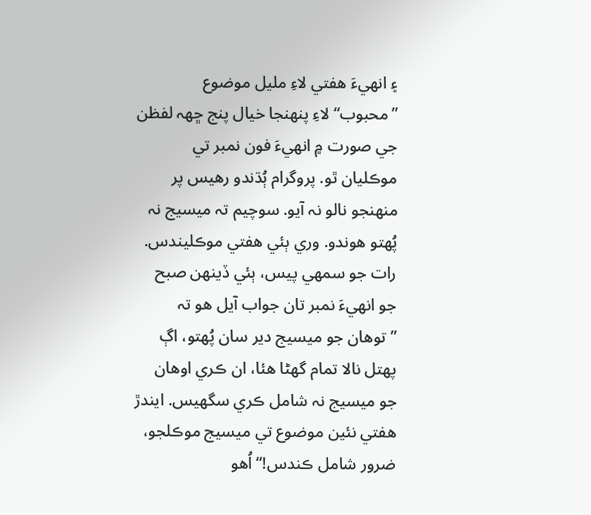۽ انھيءَ هفتي لاءِ مليل موضوع ”محبوب“ لاءِ پنھنجا خيال پنج ڇھہ لفظن جي صورت ۾ انھيءَ فون نمبر تي موڪليان ٿو. پروگرام ٻُڌندو رهيس پر منھنجو نالو نہ آيو. سوچيم تہ ميسيج نہ پُھتو هوندو. وري ٻئي هفتي موڪليندس. رات جو سمھي پيس، ٻئي ڏينھن صبح جو انھيءَ نمبر تان جواب آيل هو تہ ”توهان جو ميسيج دير سان پُھتو، اڳ پھتل نالا تمام گهڻا هئا، ان ڪري اوهان جو ميسيج نہ شامل ڪري سگهيس. ايندڙ هفتي نئين موضوع تي ميسيج موڪلجو، ضرور شامل ڪندس!“ اُهو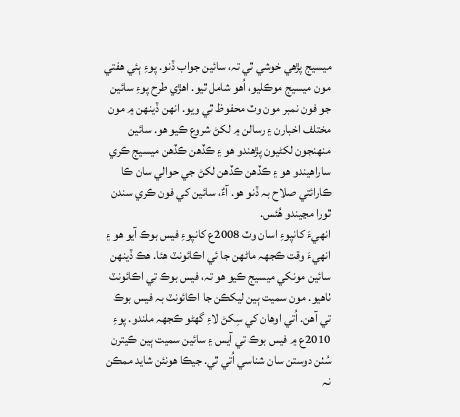ميسيج پڙهي خوشي ٿي تہ، سائين جواب ڏنو. پوءِ ٻئي هفتي مون ميسيج موڪليو، اُهو شامل ٿيو. اهڙي طرح پوءِ سائين جو فون نمبر مون وٽ محفوظ ٿي ويو. انھن ڏينھن ۾ مون مختلف اخبارن ۽ رسالن ۾ لکڻ شروع ڪيو هو. سائين منھنجون لکڻيون پڙهندو هو ۽ ڪڏهن ڪڏهن ميسيج ڪري ساراهيندو هو ۽ ڪڏهن ڪڏهن لکڻ جي حوالي سان ڪا ڪارائتي صلاح بہ ڏنو هو. آءٌ، سائين کي فون ڪري سندن ٿورا مڃيندو هُئس.
انھيءَ کانپوءِ اسان وٽ 2008ع کانپوءِ فيس بوڪ آيو هو ۽ انھيءَ وقت ڪجهہ ماڻھن جا ئي اڪائونٽ هئا. هڪ ڏينھن سائين مونکي ميسيج ڪيو هو تہ، فيس بوڪ تي اڪائونٽ ٺاهيو. مون سميت ٻين ليکڪن جا اڪائونٽ بہ فيس بوڪ تي آهن. اُتي اوهان کي سِکڻ لاءِ گهڻو ڪجهہ ملندو. پوءِ 2010ع ۾ فيس بوڪ تي آيس ۽ سائين سميت ٻين ڪيترن سُٺن دوستن سان شناسي اُتي ٿي. جيڪا هونئن شايد ممڪن نہ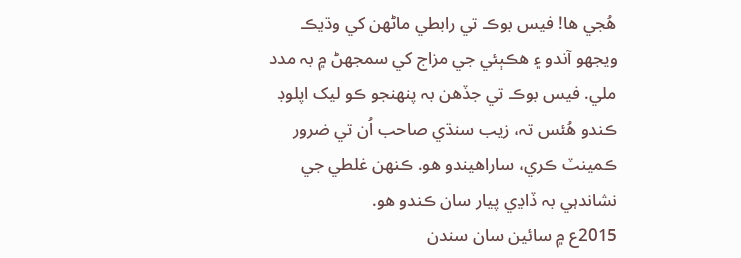هُجي ها! فيس بوڪ تي رابطي ماڻھن کي وڌيڪ ويجهو آندو ۽ هڪٻئي جي مزاج کي سمجهڻ ۾ بہ مدد ملي. فيس بوڪ تي جڏهن بہ پنھنجو ڪو ليک اپلوڊ ڪندو هُئس تہ، زيب سنڌي صاحب اُن تي ضرور ڪمينٽ ڪري، ساراهيندو هو. ڪنھن غلطي جي نشاندہي بہ ڏاڍي پيار سان ڪندو هو.
2015ع ۾ سائين سان سندن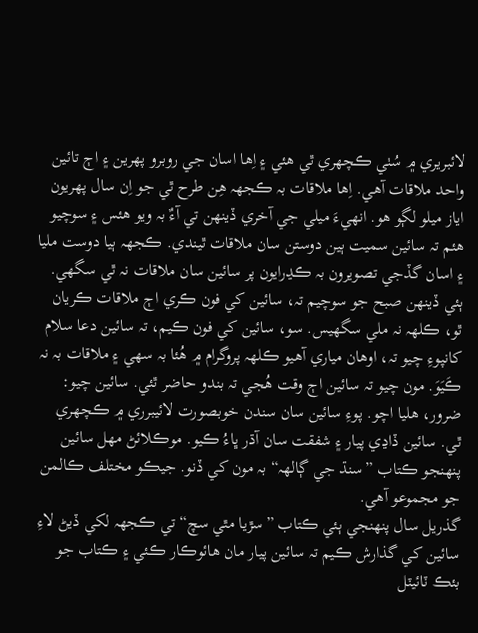لائبريري ۾ سُٺي ڪچھري ٿي هئي ۽ اِها اسان جي روبرو پھرين ۽ اڄ تائين واحد ملاقات آهي. اِها ملاقات بہ ڪجهہ هِن طرح ٿي جو اِن سال پھريون اياز ميلو لڳو هو. انھيءَ ميلي جي آخري ڏينھن تي آءٌ بہ ويو هئس ۽ سوچيو هئم تہ سائين سميت ٻين دوستن سان ملاقات ٿيندي. ڪجهہ ٻيا دوست مليا ۽ اسان گڏجي تصويرون بہ ڪڍرايون پر سائين سان ملاقات نہ ٿي سگهي. ٻئي ڏينھن صبح جو سوچيم تہ، سائين کي فون ڪري اڄ ملاقات ڪريان ٿو، ڪلھہ نہ ملي سگهيس. سو، سائين کي فون ڪيم، تہ سائين دعا سلام کانپوءِ چيو تہ، اوهان مياري آهيو ڪلھہ پروگرام ۾ هُئا بہ سھي ۽ ملاقات بہ نہ ڪَيَوَ. مون چيو تہ سائين اڄ وقت هُجي تہ بندو حاضر ٿئي. سائين چيو: ضرور، هليا اچو. پوءِ سائين سان سندن خوبصورت لائيبرري ۾ ڪچھري ٿي. سائين ڏاڍي پيار ۽ شفقت سان آڌر ڀاءُ ڪيو. موڪلائڻ مھل سائين پنھنجو ڪتاب ”سنڌ جي ڳالھہ“ بہ مون کي ڏنو. جيڪو مختلف ڪالمن جو مجموعو آهي.
گذريل سال پنھنجي ٻئي ڪتاب ”سڙيا مٿي سچ“ تي ڪجهہ لکي ڏيڻ لاءِ سائين کي گذارش ڪيم تہ سائين پيار مان هائوڪار ڪئي ۽ ڪتاب جو بئڪ ٽائيٽل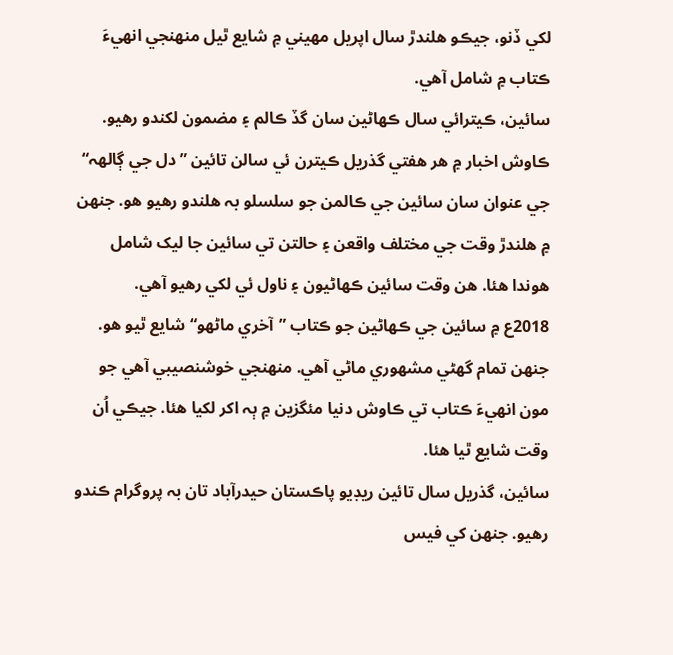لکي ڏنو، جيڪو هلندڙ سال اپريل مھيني ۾ شايع ٿيل منھنجي انھيءَ ڪتاب ۾ شامل آهي.
سائين، ڪيترائي سال ڪھاڻين سان گڏ ڪالم ۽ مضمون لکندو رهيو. ڪاوش اخبار ۾ هر هفتي گذريل ڪيترن ئي سالن تائين ”دل جي ڳالھہ“ جي عنوان سان سائين جي ڪالمن جو سلسلو بہ هلندو رهيو هو. جنھن ۾ هلندڙ وقت جي مختلف واقعن ۽ حالتن تي سائين جا ليک شامل هوندا هئا. هن وقت سائين ڪھاڻيون ۽ ناول ئي لکي رهيو آهي.
2018ع ۾ سائين جي ڪھاڻين جو ڪتاب ”آخري ماڻھو“ شايع ٿيو هو. جنھن تمام گهڻي مشھوري ماڻي آهي. منھنجي خوشنصيبي آهي جو مون انھيءَ ڪتاب تي ڪاوش دنيا مئگزين ۾ ٻہ اکر لکيا هئا. جيڪي اُن وقت شايع ٿيا هئا.
سائين، گذريل سال تائين ريڊيو پاڪستان حيدرآباد تان بہ پروگرام ڪندو رهيو. جنھن کي فيس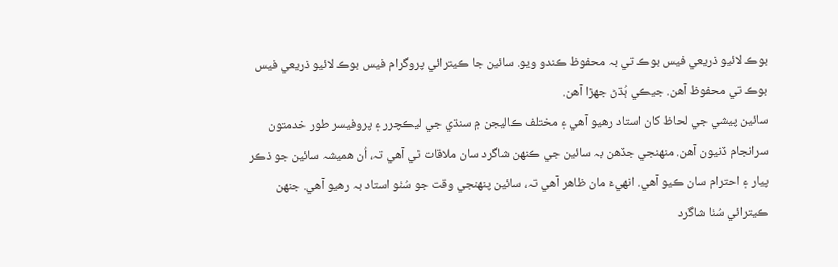بوڪ لائيو ذريعي فيس بوڪ تي بہ محفوظ ڪندو ويو. سائين جا ڪيترائي پروگرام فيس بوڪ لائيو ذريعي فيس بوڪ تي محفوظ آهن. جيڪي ٻُڌڻ جھڙا آهن.
سائين پيشي جي لحاظ کان استاد رهيو آهي ۽ مختلف ڪاليجن ۾ سنڌي جي ليڪچرر ۽ پروفيسر طور خدمتون سرانجام ڏنيون آهن. منھنجي جڏهن بہ سائين جي ڪنھن شاگرد سان ملاقات ٿي آهي تہ، اُن هميشہ سائين جو ذڪر پيار ۽ احترام سان ڪيو آهي. انھيءَ مان ظاهر آهي تہ، سائين پنھنجي وقت جو سُٺو استاد بہ رهيو آهي. جنھن ڪيترائي سُٺا شاگرد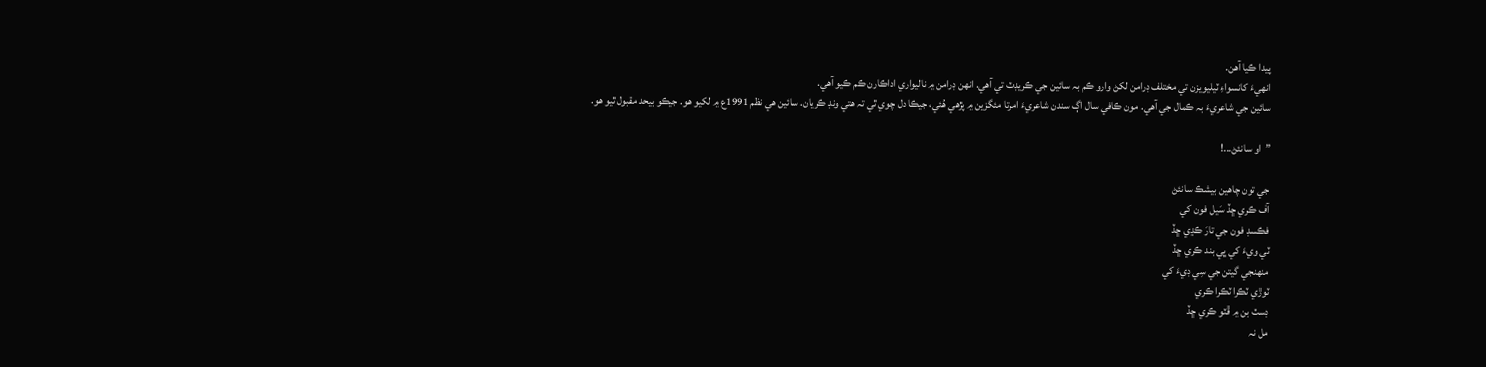پيدا ڪيا آهن.
انھيءَ کانسواءِ ٽيليويزن تي مختلف ڊرامن لکڻ وارو ڪم بہ سائين جي ڪريڊٽ تي آهي. انھن ڊرامن ۾ ناليواري اداڪارن ڪم ڪيو آهي.
سائين جي شاعريءَ بہ ڪمال جي آهي. مون ڪافي سال اڳ سندن شاعريءَ امرتا مئگزين ۾ پڙهي هُئي، جيڪا دل چوي ٿي تہ هتي ونڊ ڪريان. سائين هي نظم 1991ع ۾ لکيو هو. جيڪو بيحد مقبول ٿيو هو.

”او سانئڻ...!

جي تون چاهين بيشڪ سانئڻ
آف ڪري ڇڏ سَيل فون کي
فڪسڊ فون جي تارَ ڪڍي ڇڏ
ٽي ويءَ کي ڀي بند ڪري ڇڏ
منھنجي گيتن جي سِي ڊيءَ کي
ٽوڙي ٽڪرا ٽڪرا ڪري
ڊسٽ بن ۾ ڦٽو ڪري ڇڏ
مل نہ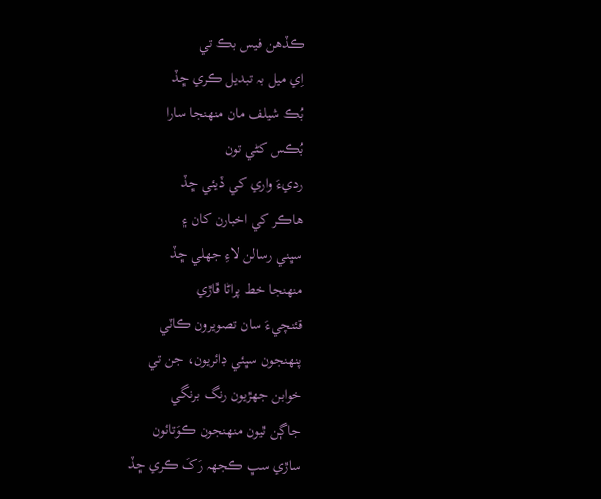ڪڏهن فيس بڪ تي
اِي ميل بہ تبديل ڪري ڇڏ
بُڪ شيلف مان منھنجا سارا
بُڪس کڻي تون
رديءَ واري کي ڏيئي ڇڏ
هاڪر کي اخبارن کان ۽
سڀني رسالن لاءِ جهلي ڇڏ
منھنجا خط پراڻا ڦاڙي
قئنچيءَ سان تصويرون ڪاٽي
پنھنجون سڀئي ڊائريون، جن تي
خوابن جھڙيون رنگ برنگي
جاڳن ٿيون منھنجون ڪوَتائون
ساڙي سڀ ڪجهہ رَکَ ڪري ڇڏ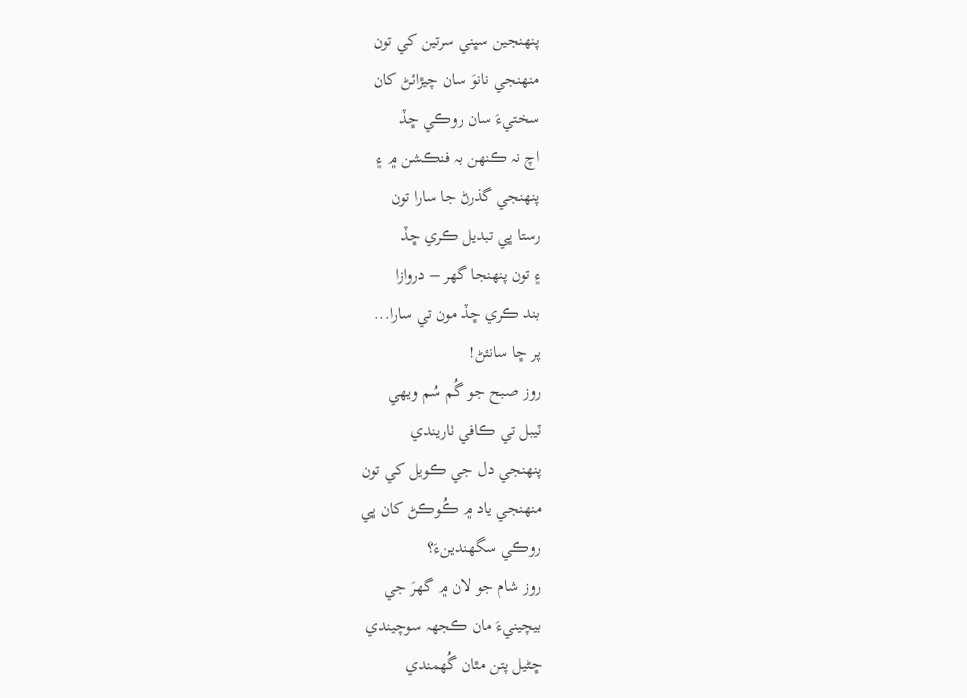پنھنجين سڀني سرتين کي تون
منھنجي نانوَ سان چيڙائڻ کان
سختيءَ سان روڪي ڇڏ
اچ نہ ڪنھن بہ فنڪشن ۾ ۽
پنھنجي گذرڻ جا سارا تون
رستا ڀي تبديل ڪري ڇڏ
۽ تون پنھنجا گهر – دروازا
بند ڪري ڇڏ مون تي سارا...
پر ڇا سانئڻ!
روز صبح جو گُم سُم ويھي
ٽيبل تي ڪافي ٺاريندي
پنھنجي دل جي ڪويل کي تون
منھنجي ياد ۾ ڪُوڪڻ کان ڀي
روڪي سگهندينءَ؟
روز شام جو لان ۾ گهرَ جي
بيچينيءَ مان ڪجهہ سوچيندي
ڇڻيل پتن مٿان گُهمندي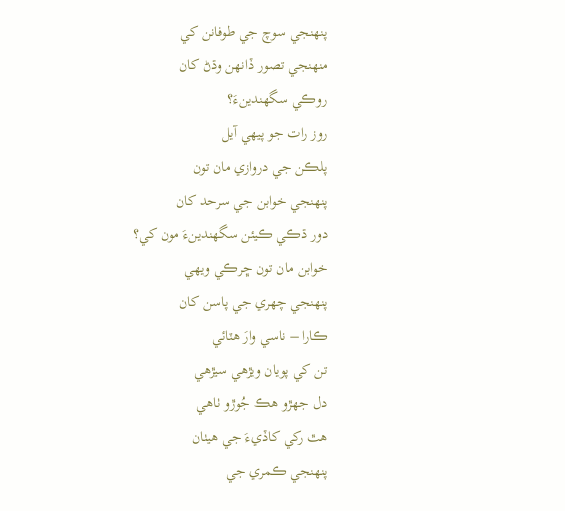پنھنجي سوچ جي طوفانن کي
منھنجي تصور ڏانھن وڌڻ کان
روڪي سگهندينءَ؟
روز رات جو پيھي آيل
پلڪن جي دروازي مان تون
پنھنجي خوابن جي سرحد کان
دور ڌڪي ڪيئن سگهندينءَ مون کي؟
خوابن مان تون ڇرڪي ويھي
پنھنجي چھري جي پاسن کان
ڪارا – ناسي وارَ هٽائي
تن کي پويان ويڙهي سيڙهي
دل جھڙو هڪ جُوڙو ٺاهي
هٿ رکي کاڏيءَ جي هيٺان
پنھنجي ڪمري جي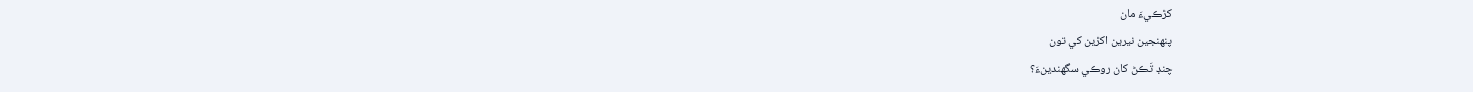کڙڪيءَ مان
پنھنجين نيرين اکڙين کي تون
چنڊ تَڪڻ کان روڪي سگهندينءَ؟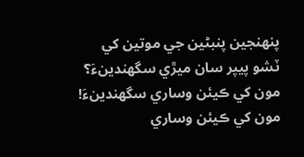پنھنجين پنبڻين جي موتين کي
ٽشو پيپر سان ميڙي سگهندينءَ؟
مون کي ڪيئن وساري سگهندينءَ!
مون کي ڪيئن وساري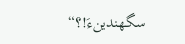سگهندينءَ!؟“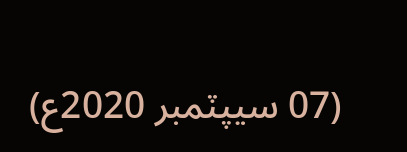(07 سيپٽمبر 2020ع)